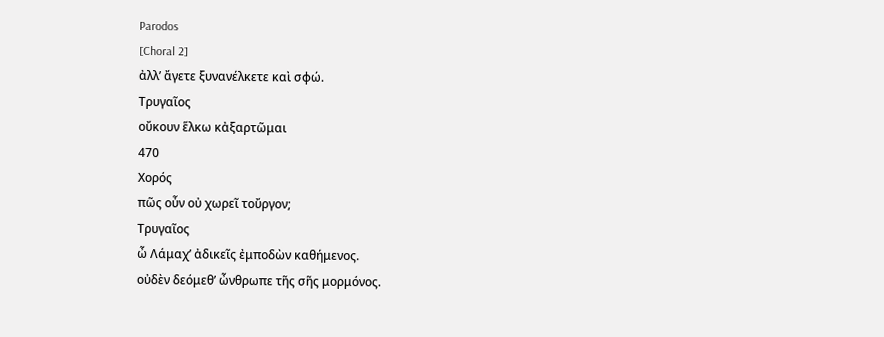Parodos
[Choral 2]
ἀλλʼ ἄγετε ξυνανέλκετε καὶ σφώ.
Τρυγαῖος
οὔκουν ἕλκω κἀξαρτῶμαι
470
Χορός
πῶς οὖν οὐ χωρεῖ τοὔργον;
Τρυγαῖος
ὦ Λάμαχʼ ἀδικεῖς ἐμποδὼν καθήμενος.
οὐδὲν δεόμεθʼ ὦνθρωπε τῆς σῆς μορμόνος.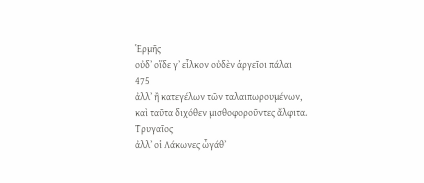Ἑρμῆς
οὐδʼ οἵδε γʼ εἷλκον οὐδὲν ἁργεῖοι πάλαι
475
ἀλλʼ ἢ κατεγέλων τῶν ταλαιπωρουμένων,
καὶ ταῦτα διχόθεν μισθοφοροῦντες ἄλφιτα.
Τρυγαῖος
ἀλλʼ οἱ Λάκωνες ὦγάθʼ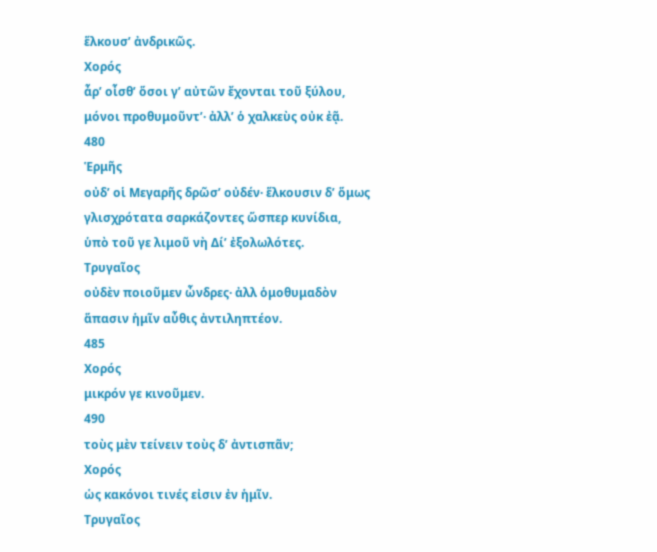ἕλκουσʼ ἀνδρικῶς.
Χορός
ἆρʼ οἶσθʼ ὅσοι γʼ αὐτῶν ἔχονται τοῦ ξύλου,
μόνοι προθυμοῦντʼ· ἀλλʼ ὁ χαλκεὺς οὐκ ἐᾷ.
480
Ἑρμῆς
οὐδʼ οἱ Μεγαρῆς δρῶσʼ οὐδέν· ἕλκουσιν δʼ ὅμως
γλισχρότατα σαρκάζοντες ὥσπερ κυνίδια,
ὑπὸ τοῦ γε λιμοῦ νὴ Δίʼ ἐξολωλότες.
Τρυγαῖος
οὐδὲν ποιοῦμεν ὦνδρες· ἀλλ ὁμοθυμαδὸν
ἅπασιν ἡμῖν αὖθις ἀντιληπτέον.
485
Χορός
μικρόν γε κινοῦμεν.
490
τοὺς μὲν τείνειν τοὺς δʼ ἀντισπᾶν;
Χορός
ὡς κακόνοι τινές εἰσιν ἐν ἡμῖν.
Τρυγαῖος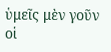ὑμεῖς μὲν γοῦν οἱ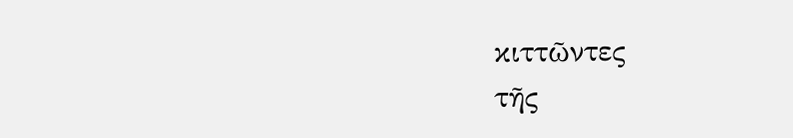κιττῶντες
τῆς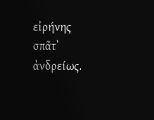εἰρήνης σπᾶτʼ ἀνδρείως.